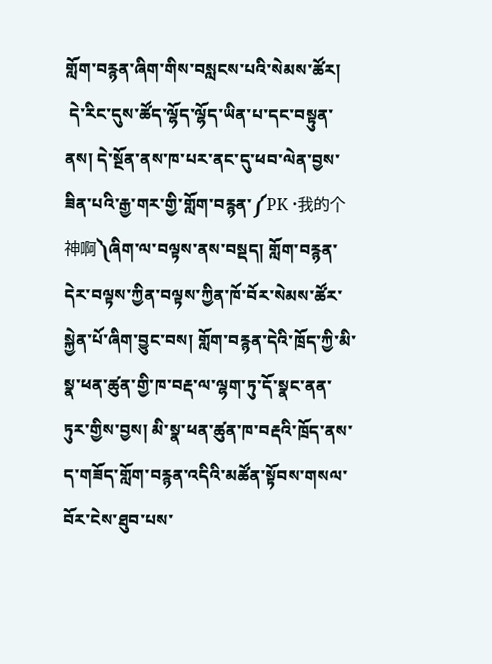གློག་བརྙན་ཞིག་གིས་བསླངས་པའི་སེམས་ཚོར།
 དེ་རིང་དུས་ཚོད་ལྷོད་ལྷོད་ཡིན་པ་དང་བསྟུན་ནས། དེ་སྔོན་ནས་ཁ་པར་ནང་དུ་ཕབ་ལེན་བྱས་ཟིན་པའི་རྒྱ་གར་གྱི་གློག་བརྙན་༼PK ·我的个神啊༽ཞིག་ལ་བལྟས་ནས་བསྡད། གློག་བརྙན་དེར་བལྟས་ཀྱིན་བལྟས་ཀྱིན་ཁོ་བོར་སེམས་ཚོར་སྐྱེན་པོ་ཞིག་བྱུང་བས། གློག་བརྙན་དེའི་ཁྲོད་ཀྱི་མི་སྣ་ཕན་ཚུན་གྱི་ཁ་བརྡ་ལ་ལྷག་ཏུ་དོ་སྣང་ནན་ཏུར་གྱིས་བྱས། མི་སྣ་ཕན་ཚུན་ཁ་བརྡའི་ཁྲོད་ནས་ད་གཟོད་གློག་བརྙན་འདིའི་མཚོན་སྟོབས་གསལ་བོར་ངེས་ཐུབ་པས་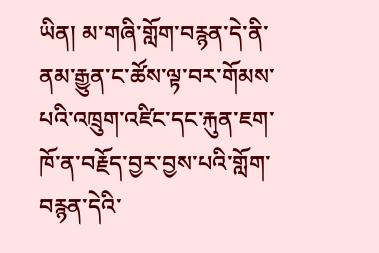ཡིན། མ་གཞི་གློག་བརྙན་དེ་ནི་ནམ་རྒྱུན་ང་ཚོས་ལྟ་བར་གོམས་པའི་འཁྲུག་འཛིང་དང་རྐུན་ཇག་ཁོ་ན་བརྗོད་བྱར་བྱས་པའི་གློག་བརྙན་དེའི་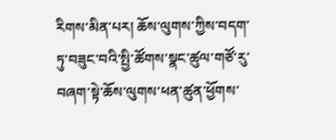རིགས་མིན་པར། ཆོས་ལུགས་ཀྱིས་བདག་ཏུ་བཟུང་བའི་སྤྱི་ཚོགས་སྣང་ཚུལ་གཙོ་རུ་བཞག་སྟེ་ཆོས་ལུགས་ཕན་ཚུན་ཕྱོགས་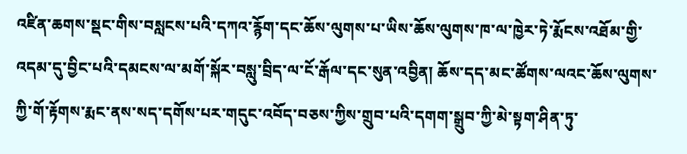འཛིན་ཆགས་སྡང་གིས་བསླངས་པའི་དཀའ་རྙོག་དང་ཆོས་ལུགས་པ་ཡིས་ཆོས་ལུགས་ཁ་ལ་ཁྱེར་ཏེ་རྨོངས་འཐོམ་གྱི་འདམ་དུ་བྱིང་པའི་དམངས་ལ་མགོ་སྐོར་བསླུ་བྲིད་ལ་ངོ་རྒོལ་དང་སུན་འབྱིན། ཆོས་དད་མང་ཚོགས་ལའང་ཆོས་ལུགས་ཀྱི་གོ་རྟོགས་རྨང་ནས་སད་དགོས་པར་གདུང་འབོད་བཅས་ཀྱིས་གྲུབ་པའི་དགག་སྒྲུབ་ཀྱི་མེ་སྟག་ཤིན་ཏུ་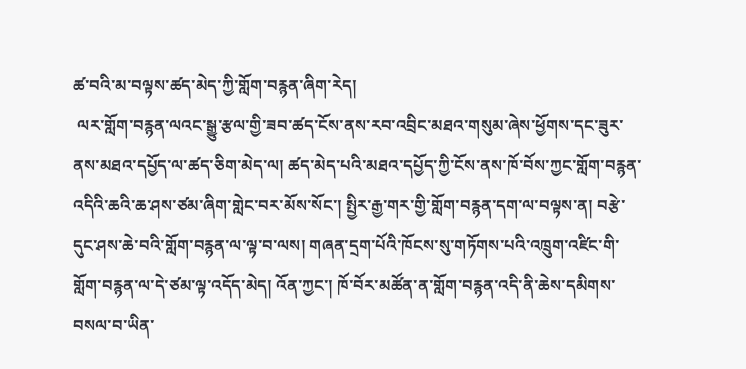ཚ་བའི་མ་བལྟས་ཚད་མེད་ཀྱི་གློག་བརྙན་ཞིག་རེད།
 ལར་གློག་བརྙན་ལའང་སྒྱུ་རྩལ་གྱི་ཟབ་ཚད་ངོས་ནས་རབ་འབྲིང་མཐའ་གསུམ་ཞེས་ཕྱོགས་དང་ཟུར་ནས་མཐའ་དཔྱོད་ལ་ཚད་ཅིག་མེད་ལ། ཚད་མེད་པའི་མཐའ་དཔྱོད་ཀྱི་ངོས་ནས་ཁོ་བོས་ཀྱང་གློག་བརྙན་འདིའི་ཆའི་ཆ་ཤས་ཙམ་ཞིག་གླེང་བར་མོས་སོང་། སྤྱིར་རྒྱ་གར་གྱི་གློག་བརྙན་དག་ལ་བལྟས་ན། བརྩེ་དུང་ཤས་ཆེ་བའི་གློག་བརྙན་ལ་ལྟ་བ་ལས། གཞན་དྲག་པོའི་ཁོངས་སུ་གཏོགས་པའི་འཁྲུག་འཛིང་གི་གློག་བརྙན་ལ་དེ་ཙམ་ལྟ་འདོད་མེད། འོན་ཀྱང་། ཁོ་བོར་མཚོན་ན་གློག་བརྙན་འདི་ནི་ཆེས་དམིགས་བསལ་བ་ཡིན་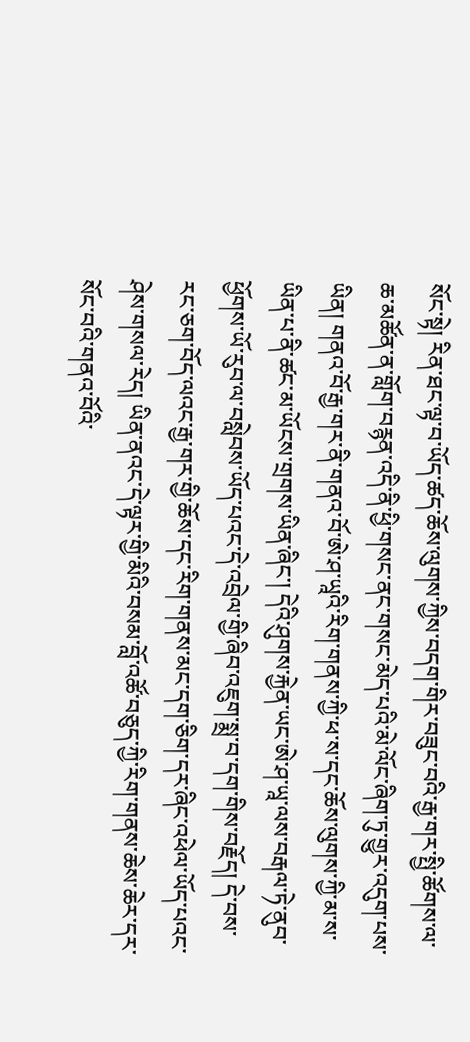སོང་སྟེ། རིན་ཐང་ལྟ་བ་ཡོད་ཚད་ཆོས་ལུགས་ཀྱིས་བདག་གིར་བཟུང་བའི་རྒྱ་གར་སྤྱི་ཚོགས་ལ་ཆ་མཚོན་ན་གློག་བརྙན་འདི་ནི་ཕྱི་གསང་ནང་གསང་མེད་པའི་མེ་ལོང་ཞིག་ཏུ་གྱུར་འདུག་པས་ཡིན། གནའ་བོ་རྒྱ་གར་ནི་གནའ་བོ་ཨེ་ཤ་ཡཱའི་རིག་གནས་ཀྱི་ཕ་ས་དང་ཆོས་ལུགས་ཀྱི་མ་ས་ཡིན་པ་ནི་ཚང་མ་ཡོངས་གྲགས་ཡིན་ཞིང་། དེའི་ཤུགས་རྐྱེན་ཡང་ཨེ་ཤ་ཡཱ་ལས་བརྒལ་ཏེ་ནུབ་ཕྱོགས་ཡོ་རུབ་ལ་བསླེབས་ཡོད་པའང་དེ་འབྲེལ་གྱི་ཞིབ་འཇུག་སྨྲ་བ་དག་གིས་བརྗོད། དེ་བས་རང་ཅག་བོད་ལའང་རྒྱ་གར་གྱི་ཆོས་དང་རིག་གནས་མང་དག་ཅིག་དར་ཞིང་འཕེལ་ཡོད་པའང་ཤེས་གསལ་རེད། ཡིན་ནའང་དེ་ལྟར་གྱི་མིའི་བསམ་བློ་འཚོ་བཅུད་ཀྱི་རིག་གནས་ཆེས་ཆེར་དར་སོང་བའི་གནའ་བོའི་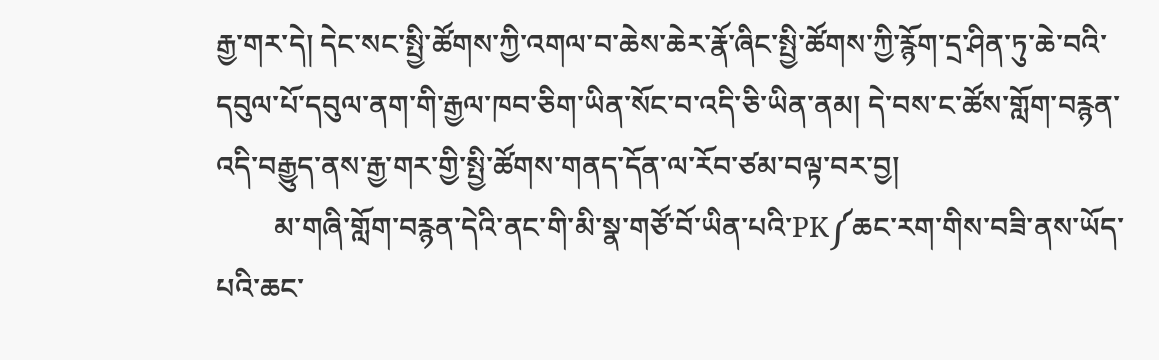རྒྱ་གར་དེ། དེང་སང་སྤྱི་ཚོགས་ཀྱི་འགལ་བ་ཆེས་ཆེར་རྣོ་ཞིང་སྤྱི་ཚོགས་ཀྱི་རྙོག་དྲ་ཤིན་ཏུ་ཆེ་བའི་དབུལ་པོ་དབུལ་ནག་གི་རྒྱལ་ཁབ་ཅིག་ཡིན་སོང་བ་འདི་ཅི་ཡིན་ནམ། དེ་བས་ང་ཚོས་གློག་བརྙན་འདི་བརྒྱུད་ནས་རྒྱ་གར་གྱི་སྤྱི་ཚོགས་གནད་དོན་ལ་རོབ་ཙམ་བལྟ་བར་བྱ།
        མ་གཞི་གློག་བརྙན་དེའི་ནང་གི་མི་སྣ་གཙོ་བོ་ཡིན་པའི་PK༼ཆང་རག་གིས་བཟི་ནས་ཡོད་པའི་ཆང་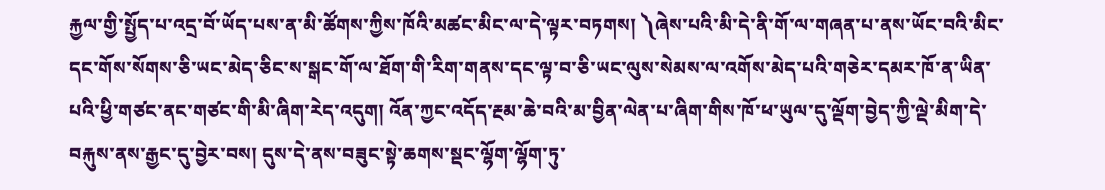རྐྱལ་གྱི་སྤྱོད་པ་འདྲ་བོ་ཡོད་པས་ན་མི་ཚོགས་ཀྱིས་ཁོའི་མཚང་མིང་ལ་དེ་ལྟར་བཏགས། ༽ཞེས་པའི་མི་དེ་ནི་གོ་ལ་གཞན་པ་ནས་ཡོང་བའི་མིང་དང་གོས་སོགས་ཅི་ཡང་མེད་ཅིང་ས་སྒང་གོ་ལ་ཐོག་གི་རིག་གནས་དང་ལྟ་བ་ཅི་ཡང་ལུས་སེམས་ལ་འགོས་མེད་པའི་གཅེར་དམར་ཁོ་ན་ཡིན་པའི་ཕྱི་གཙང་ནང་གཙང་གི་མི་ཞིག་རེད་འདུག། འོན་ཀྱང་འདོད་རྔམ་ཆེ་བའི་མ་བྱིན་ལེན་པ་ཞིག་གིས་ཁོ་ཕ་ཡུལ་དུ་ལྡོག་བྱེད་ཀྱི་ལྡེ་མིག་དེ་བརྐུས་ནས་རྒྱང་དུ་བྱེར་བས། དུས་དེ་ནས་བཟུང་སྟེ་ཆགས་སྡང་ལྷོག་ལྷོག་ཏུ་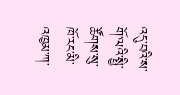འདུ་བའི་ས་གོ་ལའི་སྤྱི་ཚོགས་སུ་ཁོ་རང་མི་འཁྱམ་ཀ་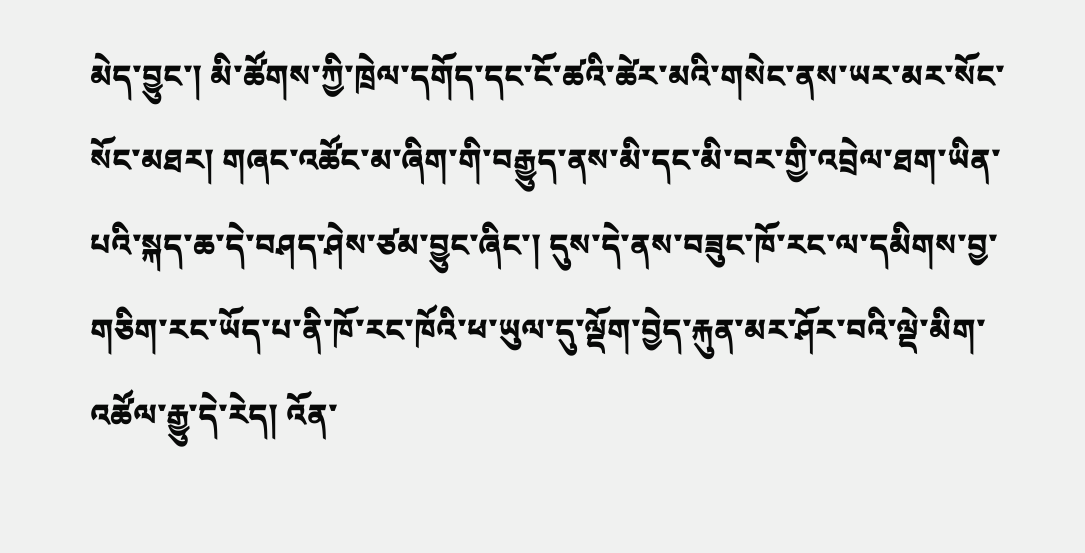མེད་བྱུང་། མི་ཚོགས་ཀྱི་ཁྲེལ་དགོད་དང་ངོ་ཚའི་ཚེར་མའི་གསེང་ནས་ཡར་མར་སོང་སོང་མཐར། གཞང་འཚོང་མ་ཞིག་གི་བརྒྱུད་ནས་མི་དང་མི་བར་གྱི་འབྲེལ་ཐག་ཡིན་པའི་སྐད་ཆ་དེ་བཤད་ཤེས་ཙམ་བྱུང་ཞིང་། དུས་དེ་ནས་བཟུང་ཁོ་རང་ལ་དམིགས་བྱ་གཅིག་རང་ཡོད་པ་ནི་ཁོ་རང་ཁོའི་ཕ་ཡུལ་དུ་ལྡོག་བྱེད་རྐུན་མར་ཤོར་བའི་ལྡེ་མིག་འཚོལ་རྒྱུ་དེ་རེད། འོན་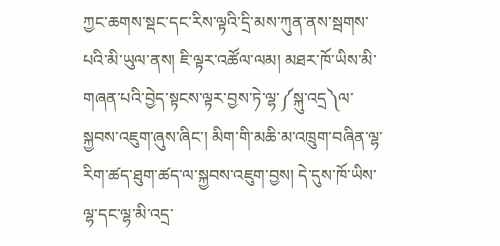ཀྱང་ཆགས་སྡང་དང་རིས་ལྟའི་དྲི་མས་ཀུན་ནས་སྦགས་པའི་མི་ཡུལ་ནས། ཇི་ལྟར་འཚོལ་ལམ། མཐར་ཁོ་ཡིས་མི་གཞན་པའི་བྱེད་སྟངས་ལྟར་བྱས་ཏེ་ལྷ་༼སྐུ་འདྲ༽ལ་སྐྱབས་འཇུག་ཞུས་ཞིང་། མིག་གི་མཆི་མ་འཁྲུག་བཞིན་ལྷ་རིག་ཚད་ཐུག་ཚད་ལ་སྐྱབས་འཇུག་བྱས། དེ་དུས་ཁོ་ཡིས་ལྷ་དང་ལྷ་མི་འདྲ་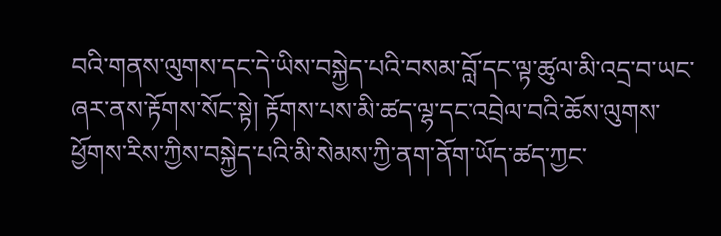བའི་གནས་ལུགས་དང་དེ་ཡིས་བསྐྱེད་པའི་བསམ་བློ་དང་ལྟ་ཚུལ་མི་འདྲ་བ་ཡང་ཞར་ནས་རྟོགས་སོང་སྟེ། རྟོགས་པས་མི་ཚད་ལྷ་དང་འབྲེལ་བའི་ཆོས་ལུགས་ཕྱོགས་རིས་ཀྱིས་བསྐྱེད་པའི་མི་སེམས་ཀྱི་ནག་ནོག་ཡོད་ཚད་ཀྱང་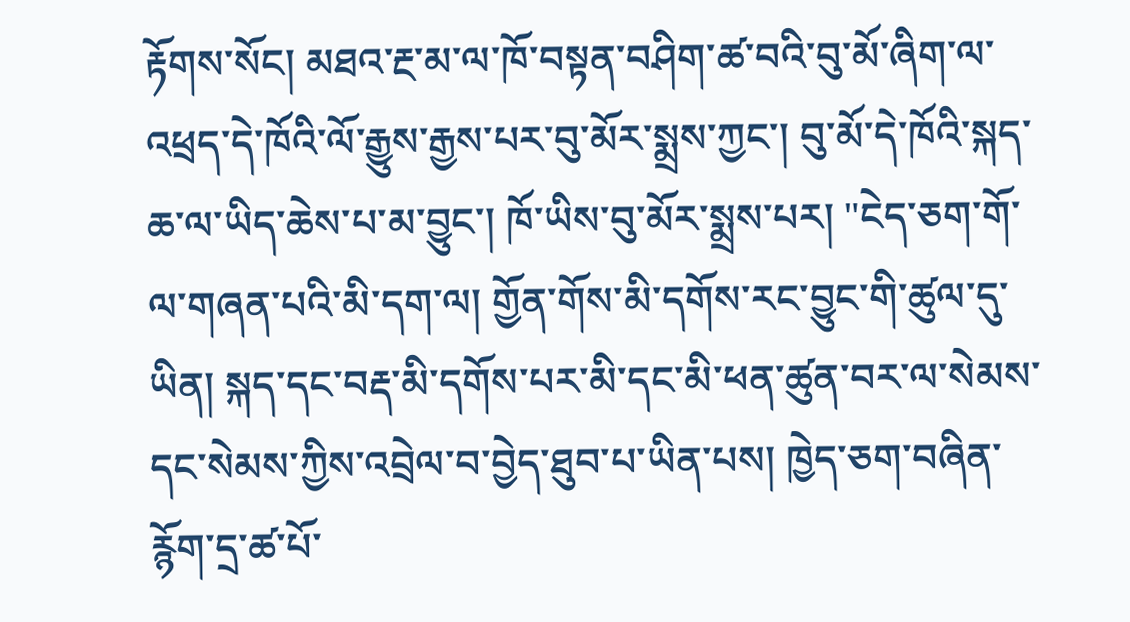རྟོགས་སོང། མཐའ་རྔ་མ་ལ་ཁོ་བསྟན་བཤིག་ཚ་བའི་བུ་མོ་ཞིག་ལ་འཕྲད་དེ་ཁོའི་ལོ་རྒྱུས་རྒྱས་པར་བུ་མོར་སྨྲས་ཀྱང་། བུ་མོ་དེ་ཁོའི་སྐད་ཆ་ལ་ཡིད་ཆེས་པ་མ་བྱུང་། ཁོ་ཡིས་བུ་མོར་སྨྲས་པར། "ངེད་ཅག་གོ་ལ་གཞན་པའི་མི་དག་ལ། གྱོན་གོས་མི་དགོས་རང་བྱུང་གི་ཚུལ་དུ་ཡིན། སྐད་དང་བརྡ་མི་དགོས་པར་མི་དང་མི་ཕན་ཚུན་བར་ལ་སེམས་དང་སེམས་ཀྱིས་འབྲེལ་བ་བྱེད་ཐུབ་པ་ཡིན་པས། ཁྱེད་ཅག་བཞིན་རྙོག་དྲ་ཚ་པོ་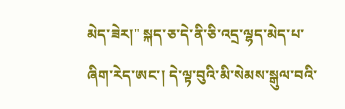མེད་ཟེར།" སྐད་ཅ་དེ་ནི་ཅི་འདྲ་ལྷད་མེད་པ་ཞིག་རེད་ཨང་། དེ་ལྟ་བུའི་མི་སེམས་སྒུལ་བའི་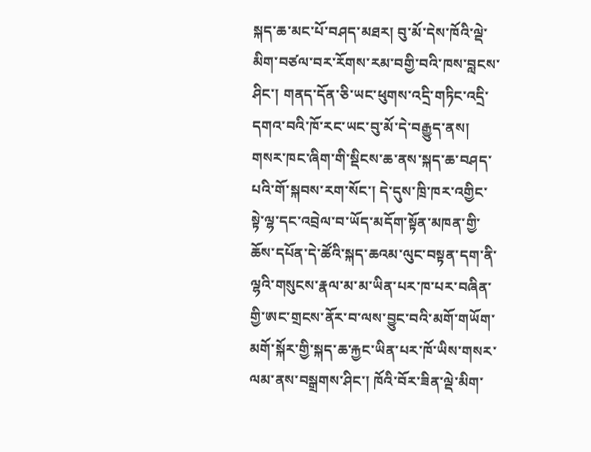སྐད་ཆ་མང་པོ་བཤད་མཐར། བུ་མོ་དེས་ཁོའི་ལྡེ་མིག་བཙལ་བར་རོགས་རམ་བགྱི་བའི་ཁས་བླངས་ཤིང་། གནད་དོན་ཅི་ཡང་ཕུགས་འདྲི་གཏིང་འདྲི་དགའ་བའི་ཁོ་རང་ཡང་བུ་མོ་དེ་བརྒྱུད་ནས། གསར་ཁང་ཞིག་གི་སྡིངས་ཆ་ནས་སྐད་ཆ་བཤད་པའི་གོ་སྐབས་རག་སོང་། དེ་དུས་ཁྲི་ཁར་འགྱིང་སྟེ་ལྷ་དང་འབྲེལ་བ་ཡོད་མདོག་སྟོན་མཁན་གྱི་ཆོས་དཔོན་དེ་ཚོའི་སྐད་ཆའམ་ལུང་བསྟན་དག་ནི་ལྷའི་གསུངས་རྣལ་མ་མ་ཡིན་པར་ཁ་པར་བཞིན་གྱི་ཨང་གྲངས་ནོར་བ་ལས་བྱུང་བའི་མགོ་གཡོག་མགོ་སྐོར་གྱི་སྐད་ཆ་རྐྱང་ཡིན་པར་ཁོ་ཡིས་གསར་ལམ་ནས་བསྒྲགས་ཤིང་། ཁོའི་བོར་ཟིན་ལྡེ་མིག་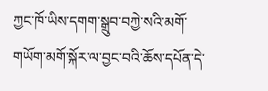ཀྱང་ཁོ་ཡིས་དགག་སྒྲུབ་བཀྱེ་སའི་མགོ་གཡོག་མགོ་སྐོར་ལ་བྱང་བའི་ཆོས་དཔོན་དེ་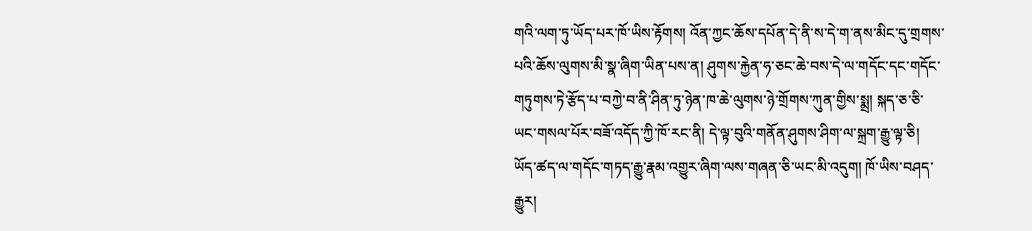གའི་ལག་ཏུ་ཡོད་པར་ཁོ་ཡིས་རྟོགས། འོན་ཀྱང་ཆོས་དཔོན་དེ་ནི་ས་དེ་ག་ནས་མིང་དུ་གྲགས་པའི་ཆོས་ལུགས་མི་སྣ་ཞིག་ཡིན་པས་ན། ཤུགས་རྐྱེན་ཧ་ཅང་ཆེ་བས་དེ་ལ་གདོང་དང་གདོང་གཏུགས་ཏེ་རྩོད་པ་བཀྱེ་བ་ནི་ཤིན་ཏུ་ཉེན་ཁ་ཆེ་ལུགས་ཉེ་གྲོགས་ཀུན་གྱིས་སྨྲ། སྐད་ཅ་ཅི་ཡང་གསལ་པོར་བཟོ་འདོད་ཀྱི་ཁོ་རང་ནི། དེ་ལྟ་བུའི་གནོན་ཤུགས་ཤིག་ལ་སྐྲག་རྒྱུ་ལྟ་ཅི། ཡོད་ཚད་ལ་གདོང་གཏད་རྒྱུ་རྣམ་འགྱུར་ཞིག་ལས་གཞན་ཅི་ཡང་མི་འདུག། ཁོ་ཡིས་བཤད་རྒྱུར།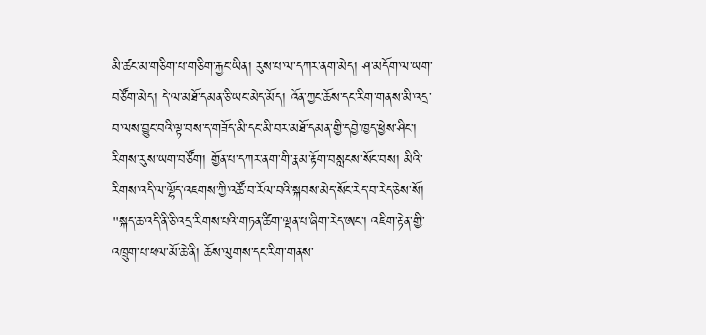མི་ཚང་མ་གཅིག་པ་གཅིག་རྐྱང་ཡིན། རུས་པ་ལ་དཀར་ནག་མེད། ཤ་མདོག་ལ་ཡག་བཙོག་མེད། དེ་ལ་མཐོ་དམན་ཅི་ཡང་མེད་མོད། འོན་ཀྱང་ཆོས་དང་རིག་གནས་མི་འདྲ་བ་ལས་བྱུང་བའི་ལྟ་བས་ད་གཟོད་མི་དང་མི་བར་མཐོ་དམན་གྱི་དབྱེ་ཁྱད་ཕྱེས་ཤིང་། རིགས་རུས་ཡག་བཙོག། གྱོན་པ་དཀར་ནག་གི་རྣམ་རྟོག་བསླངས་སོང་བས། མིའི་རིགས་འདི་ལ་ལྷོད་འཇགས་ཀྱི་འཚོ་བ་རོལ་བའི་སྐབས་མེད་སོང་རེད་བ་རེད་ཅེས་སོ། "སྐད་ཆ་འདི་ནི་ཅི་འདྲ་རིགས་པའི་གཏན་ཚིག་ལྡན་པ་ཞིག་རེད་ཨང་། འཇིག་རྟེན་གྱི་འཁྲུག་པ་ཕལ་མོ་ཆེ་ནི། ཆོས་ལུགས་དང་རིག་གནས་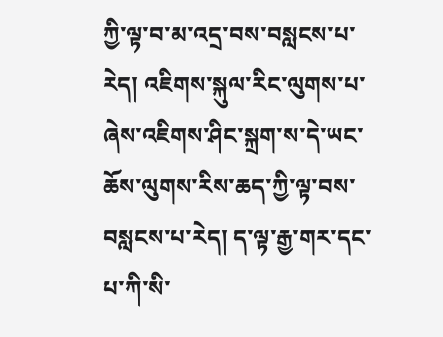ཀྱི་ལྟ་བ་མ་འདྲ་བས་བསླངས་པ་རེད། འཇིགས་སྐུལ་རིང་ལུགས་པ་ཞེས་འཇིགས་ཤིང་སྐྲག་ས་དེ་ཡང་ཆོས་ལུགས་རིས་ཆད་ཀྱི་ལྟ་བས་བསླངས་པ་རེད། ད་ལྟ་རྒྱ་གར་དང་པ་ཀི་སི་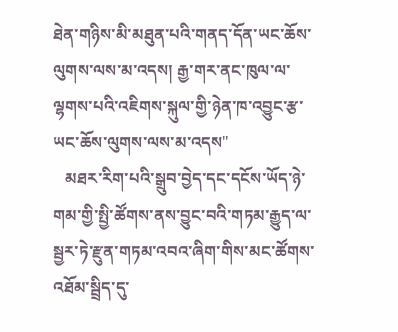ཐེན་གཉིས་མི་མཐུན་པའི་གནད་དོན་ཡང་ཆོས་ལུགས་ལས་མ་འདས། རྒྱ་གར་ནང་ཁུལ་ལ་ལྷགས་པའི་འཇིགས་སྐུལ་གྱི་ཉེན་ཁ་འབྱུང་རྩ་ཡང་ཆོས་ལུགས་ལས་མ་འདས"
   མཐར་རིག་པའི་སྒྲུབ་བྱེད་དང་དངོས་ཡོད་ཉེ་གམ་གྱི་སྤྱི་ཚོགས་ནས་བྱུང་བའི་གཏམ་རྒྱུད་ལ་སྦྱར་ཏེ་རྫུན་གཏམ་འབའ་ཞིག་གིས་མང་ཚོགས་འཐོམ་སྦྲིད་དུ་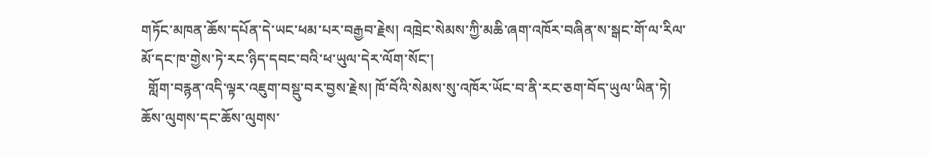གཏོང་མཁན་ཆོས་དཔོན་དེ་ཡང་ཕམ་པར་བརྒྱབ་རྗེས། འཁྲེང་སེམས་ཀྱི་མཆི་ཞག་འཁོར་བཞིན་ས་སྒང་གོ་ལ་རིལ་མོ་དང་ཁ་གྱེས་ཏེ་རང་ཉིད་དབང་བའི་ཕ་ཡུལ་དེར་ལོག་སོང་།
  གློག་བརྙན་འདི་ལྟར་འཇུག་བསྡུ་བར་བྱས་རྗེས། ཁོ་བོའི་སེམས་སུ་འཁོར་ཡོང་བ་ནི་རང་ཅག་བོད་ཡུལ་ཡིན་ཏེ། ཆོས་ལུགས་དང་ཆོས་ལུགས་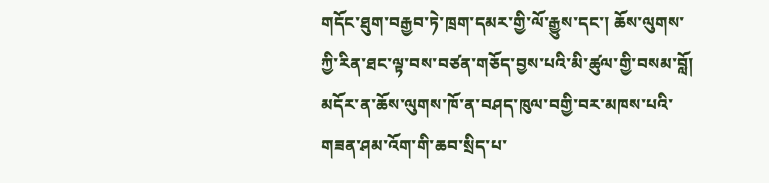གདོང་ཐུག་བརྒྱབ་ཏེ་ཁྲག་དམར་གྱི་ལོ་རྒྱུས་དང་། ཆོས་ལུགས་ཀྱི་རིན་ཐང་ལྟ་བས་བཙན་གཅོད་བྱས་པའི་མི་ཚུལ་གྱི་བསམ་བློ། མདོར་ན་ཆོས་ལུགས་ཁོ་ན་བཤད་ཁུལ་བགྱི་བར་མཁས་པའི་གཟན་ཤམ་འོག་གི་ཆབ་སྲིད་པ་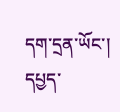དག་དྲན་ཡོང་།
དཔྱད་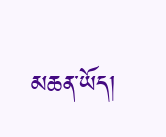མཆན་ཡོད།